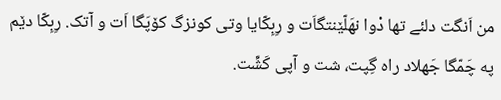من اَنگت دلئے تها دْوا نهَلّێنتگاَت و رِبِکّایا وتی کونزگ کۆپَگا اَت و آتک. رِبِکّا دێم په چَمّگا جَهلاد راه گِپت، شت و آپی کَشِّت.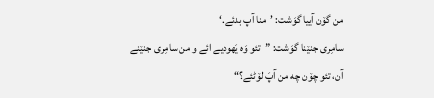من گۆن آییا گوَشت: ’منا آپ بدئے.‘
سامِری جنێنا گوَشت: ”تئو وَه یَهودیے ائے و من سامِری جنێنے آن، تئو چۆن چه من آپَ لۆٹئے؟“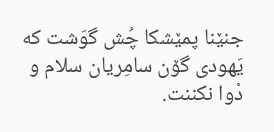جنێنا پمێشکا چُش گوَشت که یَهودی گۆن سامِریان سلام و دْوا نکننت.